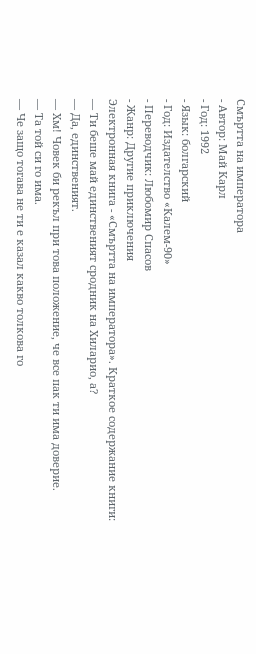Смъртта на императора
- Автор: Май Карл
- Год: 1992
- Язык: болгарский
- Год: Издателство «Калем-90»
- Переводчик: Любомир Спасов
- Жанр: Другие приключения
Электронная книга - «Смъртта на императора». Краткое содержание книги:
— Ти беше май единственият сродник на Хиларио, а?
— Да, единственият.
— Хм! Човек би рекъл при това положение, че все пак ти има доверие.
— Та той си го има.
— Че защо тогава не ти е казал какво толкова го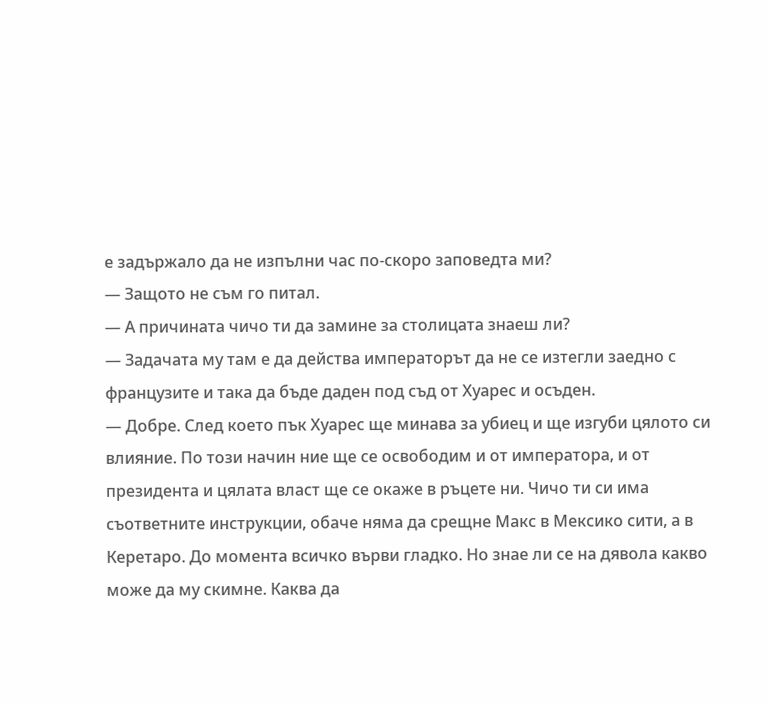е задържало да не изпълни час по-скоро заповедта ми?
— Защото не съм го питал.
— А причината чичо ти да замине за столицата знаеш ли?
— Задачата му там е да действа императорът да не се изтегли заедно с французите и така да бъде даден под съд от Хуарес и осъден.
— Добре. След което пък Хуарес ще минава за убиец и ще изгуби цялото си влияние. По този начин ние ще се освободим и от императора, и от президента и цялата власт ще се окаже в ръцете ни. Чичо ти си има съответните инструкции, обаче няма да срещне Макс в Мексико сити, а в Керетаро. До момента всичко върви гладко. Но знае ли се на дявола какво може да му скимне. Каква да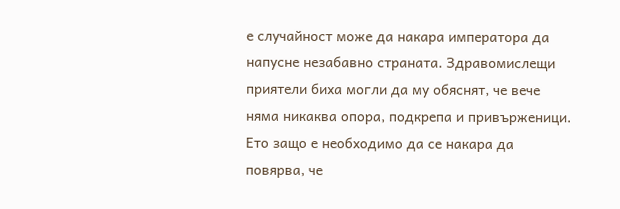е случайност може да накара императора да напусне незабавно страната. Здравомислещи приятели биха могли да му обяснят, че вече няма никаква опора, подкрепа и привърженици. Ето защо е необходимо да се накара да повярва, че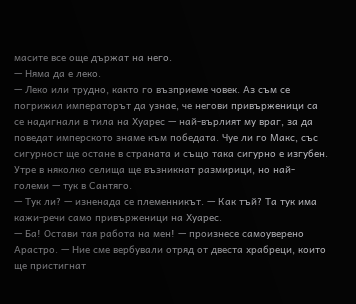масите все още държат на него.
— Няма да е леко.
— Леко или трудно, както го възприеме човек. Аз съм се погрижил императорът да узнае, че негови привърженици са се надигнали в тила на Хуарес — най-върлият му враг, за да поведат имперското знаме към победата. Чуе ли го Макс, със сигурност ще остане в страната и също така сигурно е изгубен. Утре в няколко селища ще възникнат размирици, но най-големи — тук в Сантяго.
— Тук ли? — изненада се племенникът. — Как тъй? Та тук има кажи-речи само привърженици на Хуарес.
— Ба! Остави тая работа на мен! — произнесе самоуверено Арастро. — Ние сме вербували отряд от двеста храбреци, които ще пристигнат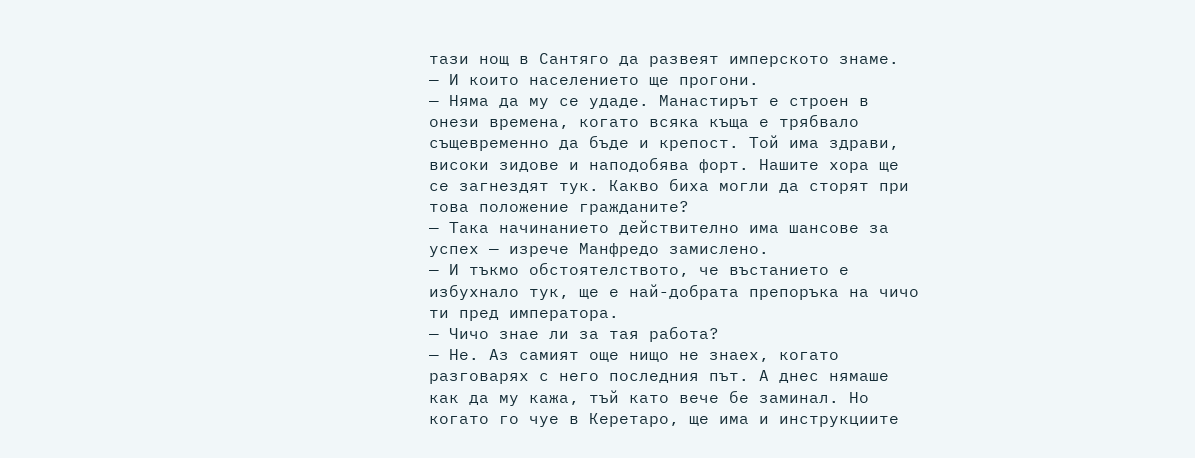тази нощ в Сантяго да развеят имперското знаме.
— И които населението ще прогони.
— Няма да му се удаде. Манастирът е строен в онези времена, когато всяка къща е трябвало същевременно да бъде и крепост. Той има здрави, високи зидове и наподобява форт. Нашите хора ще се загнездят тук. Какво биха могли да сторят при това положение гражданите?
— Така начинанието действително има шансове за успех — изрече Манфредо замислено.
— И тъкмо обстоятелството, че въстанието е избухнало тук, ще е най-добрата препоръка на чичо ти пред императора.
— Чичо знае ли за тая работа?
— Не. Аз самият още нищо не знаех, когато разговарях с него последния път. А днес нямаше как да му кажа, тъй като вече бе заминал. Но когато го чуе в Керетаро, ще има и инструкциите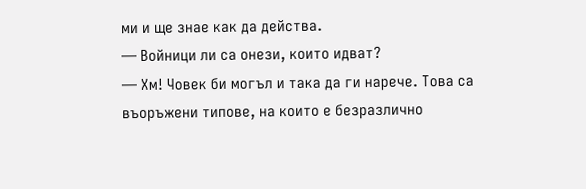ми и ще знае как да действа.
— Войници ли са онези, които идват?
— Хм! Човек би могъл и така да ги нарече. Това са въоръжени типове, на които е безразлично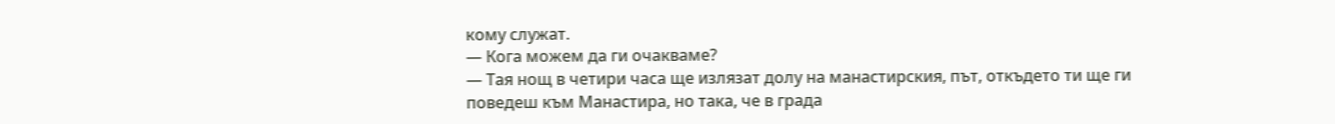кому служат.
— Кога можем да ги очакваме?
— Тая нощ в четири часа ще излязат долу на манастирския, път, откъдето ти ще ги поведеш към Манастира, но така, че в града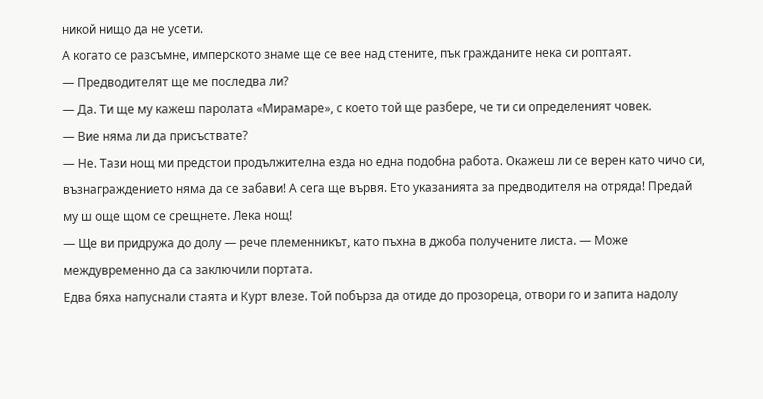никой нищо да не усети.
А когато се разсъмне, имперското знаме ще се вее над стените, пък гражданите нека си роптаят.
— Предводителят ще ме последва ли?
— Да. Ти ще му кажеш паролата «Мирамаре», с което той ще разбере, че ти си определеният човек.
— Вие няма ли да присъствате?
— Не. Тази нощ ми предстои продължителна езда но една подобна работа. Окажеш ли се верен като чичо си, възнаграждението няма да се забави! А сега ще вървя. Ето указанията за предводителя на отряда! Предай му ш още щом се срещнете. Лека нощ!
— Ще ви придружа до долу — рече племенникът, като пъхна в джоба получените листа. — Може междувременно да са заключили портата.
Едва бяха напуснали стаята и Курт влезе. Той побърза да отиде до прозореца, отвори го и запита надолу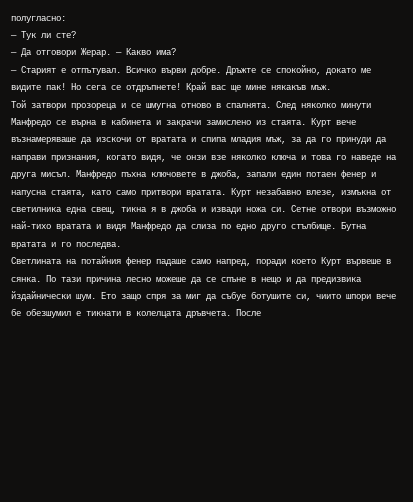полугласно:
— Тук ли сте?
— Да отговори Жерар. — Какво има?
— Старият е отпътувал. Всичко върви добре. Дръжте се спокойно, докато ме видите пак! Но сега се отдръпнете! Край вас ще мине някакъв мъж.
Той затвори прозореца и се шмугна отново в спалнята. След няколко минути Манфредо се върна в кабинета и закрачи замислено из стаята. Курт вече възнамеряваше да изскочи от вратата и спипа младия мъж, за да го принуди да направи признания, когато видя, че онзи взе няколко ключа и това го наведе на друга мисъл. Манфредо пъхна ключовете в джоба, запали един потаен фенер и напусна стаята, като само притвори вратата. Курт незабавно влезе, измъкна от светилника една свещ, тикна я в джоба и извади ножа си. Сетне отвори възможно най-тихо вратата и видя Манфредо да слиза по едно друго стълбище. Бутна вратата и го последва.
Светлината на потайния фенер падаше само напред, поради което Курт вървеше в сянка. По тази причина лесно можеше да се спъне в нещо и да предизвика йздайнически шум. Ето защо спря за миг да събуе ботушите си, чиито шпори вече бе обезшумил е тикнати в колелцата дръвчета. После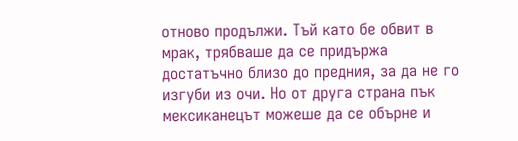отново продължи. Тъй като бе обвит в мрак, трябваше да се придържа достатъчно близо до предния, за да не го изгуби из очи. Но от друга страна пък мексиканецът можеше да се обърне и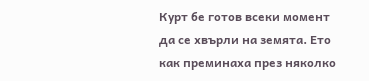Курт бе готов всеки момент да се хвърли на земята. Ето как преминаха през няколко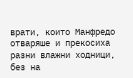врати, които Манфредо отваряше и прекосиха разни влажни ходници, без на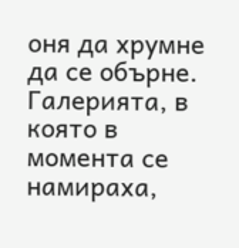оня да хрумне да се обърне. Галерията, в която в момента се намираха,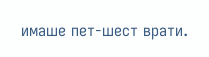имаше пет-шест врати.